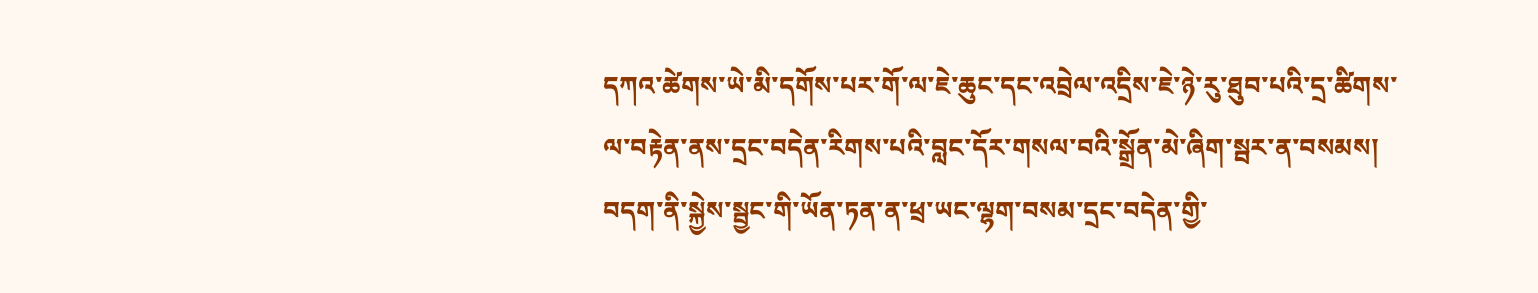དཀའ་ཚེགས་ཡེ་མི་དགོས་པར་གོ་ལ་ཇེ་ཆུང་དང་འབྲེལ་འདྲིས་ཇེ་ཉེ་རུ་ཐུབ་པའི་དྲ་ཚིགས་ལ་བརྟེན་ནས་དྲང་བདེན་རིགས་པའི་བླང་དོར་གསལ་བའི་སྒྲོན་མེ་ཞིག་སྦར་ན་བསམས། བདག་ནི་སྐྱེས་སྦྱང་གི་ཡོན་ཏན་ན་ཕྲ་ཡང་ལྷག་བསམ་དྲང་བདེན་གྱི་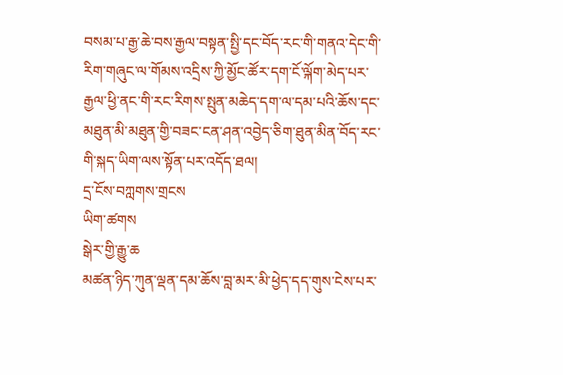བསམ་པ་རྒྱ་ཆེ་བས་རྒྱལ་བསྟན་སྤྱི་དང་བོད་རང་གི་གནའ་དེང་གི་རིག་གཞུང་ལ་གོམས་འདྲིས་ཀྱི་མྱོང་ཚོར་དག་ངོ་ལྐོག་མེད་པར་རྒྱལ་ཕྱི་ནང་གི་རང་རིགས་སྤུན་མཆེད་དག་ལ་དམ་པའི་ཆོས་དང་མཐུན་མི་མཐུན་གྱི་བཟང་ངན་ཤན་འབྱེད་ཅིག་ཐུན་མིན་བོད་རང་གི་སྐད་ཡིག་ལས་སྟོན་པར་འདོད་ཐལ།
དྲ་ངོས་བཀླགས་གྲངས
ཡིག་ཚགས
སྒེར་གྱི་རྒྱུ་ཆ
མཚན་ཉིད་ཀུན་ལྡན་དམ་ཆོས་བླ་མར་མི་ཕྱེད་དད་གུས་ངེས་པར་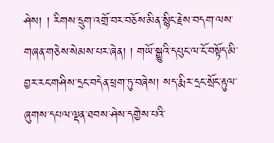ཤེས། ། རིགས་དྲུག་འགྲོ་བར་བཅོས་མིན་སྙིང་རྗེས་བདག་ལས་གཞན་གཅེས་སེམས་པར་ཞེན། ། གཡོ་སྒྱུའི་དཔུང་ལ་ངོ་བསྟོད་མི་བྱར་རང་གཤིས་དྲང་བདེན་ཕྲག་ཏུ་བཞེས། སད་རྨིར་དྲང་སྲོང་རྟུལ་ཞུགས་དཔལ་ལྡན་ཐབས་ཤེས་དགྱེས་པའི་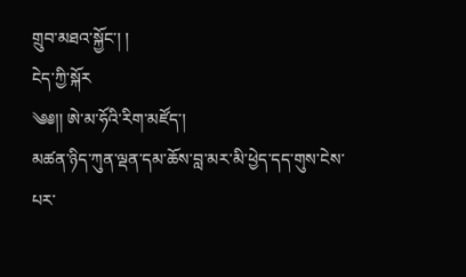གྲུབ་མཐའ་སྐྱོང་། །
ངེད་ཀྱི་སྐོར
༄༅།། ཨེ་མ་ཧོའི་རིག་མཛོད་།
མཚན་ཉིད་ཀུན་ལྡན་དམ་ཆོས་བླ་མར་མི་ཕྱེད་དད་གུས་ངེས་པར་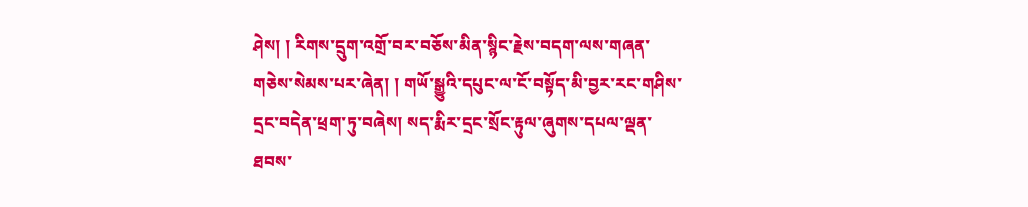ཤེས། ། རིགས་དྲུག་འགྲོ་བར་བཅོས་མིན་སྙིང་རྗེས་བདག་ལས་གཞན་གཅེས་སེམས་པར་ཞེན། ། གཡོ་སྒྱུའི་དཔུང་ལ་ངོ་བསྟོད་མི་བྱར་རང་གཤིས་དྲང་བདེན་ཕྲག་ཏུ་བཞེས། སད་རྨིར་དྲང་སྲོང་རྟུལ་ཞུགས་དཔལ་ལྡན་ཐབས་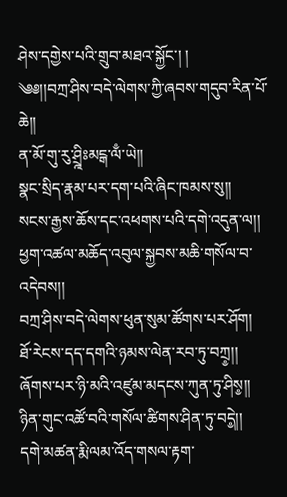ཤེས་དགྱེས་པའི་གྲུབ་མཐའ་སྐྱོང་། །
༄༅།།བཀྲ་ཤིས་བདེ་ལེགས་ཀྱི་ཞབས་གདུབ་རིན་པོ་ཆེ།།
ན་མོ་གུ་རུ་ཤྲྰིཿམངྒ་ལྃ་ཡེ།།
སྣང་སྲིད་རྣམ་པར་དག་པའི་ཞིང་ཁམས་སུ།།
སངས་རྒྱས་ཆོས་དང་འཕགས་པའི་དགེ་འདུན་ལ།།
ཕྱག་འཚལ་མཆོད་འབུལ་སྐྱབས་མཆི་གསོལ་བ་འདེབས།།
བཀྲ་ཤིས་བདེ་ལེགས་ཕུན་སུམ་ཚོགས་པར་ཤོག།
ཐོ་རེངས་དད་དགའི་ཉམས་ལེན་རབ་ཏུ་བཀྲ༵།།
ཞོགས་པར་ཉི་མའི་འཛུམ་མདངས་ཀུན་ཏུ་ཤིས༵།།
ཉིན་གུང་འཚོ་བའི་གསོལ་ཚིགས་ཤིན་ཏུ་བདེ༵།།
དགེ་མཚན་རྨི་ལམ་འོད་གསལ་རྟག་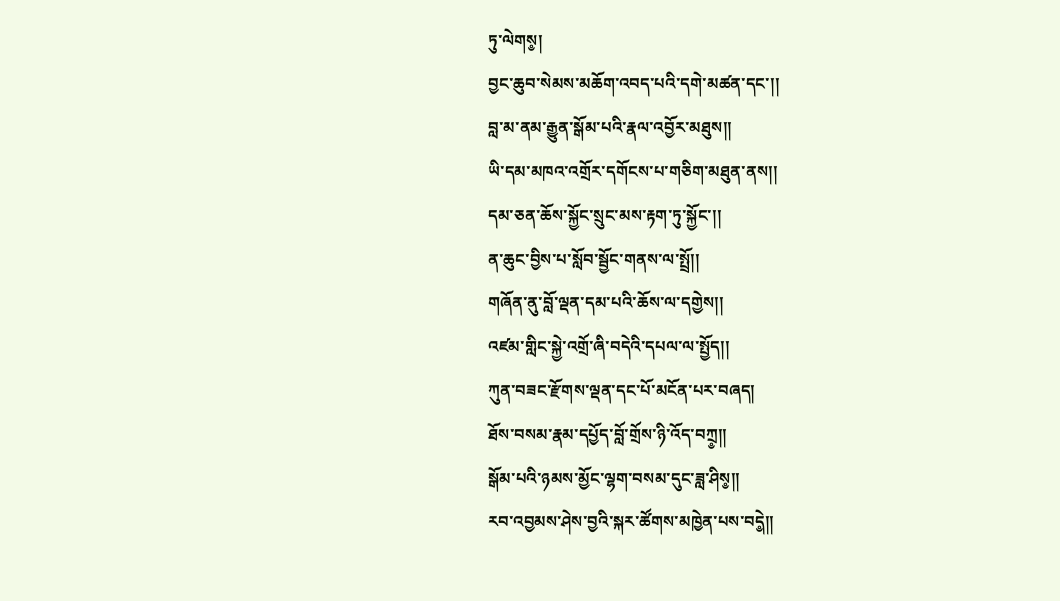ཏུ་ལེགས༵།
བྱང་ཆུབ་སེམས་མཆོག་འབད་པའི་དགེ་མཚན་དང་།།
བླ་མ་ནམ་རྒྱུན་སྒོམ་པའི་རྣལ་འབྱོར་མཐུས།།
ཡི་དམ་མཁའ་འགྲོར་དགོངས་པ་གཅིག་མཐུན་ནས།།
དམ་ཅན་ཆོས་སྐྱོང་སྲུང་མས་རྟག་ཏུ་སྐྱོང་།།
ན་ཆུང་བྱིས་པ་སློབ་སྦྱོང་གནས་ལ་སྤྲོ།།
གཞོན་ནུ་བློ་ལྡན་དམ་པའི་ཆོས་ལ་དགྱེས།།
འཛམ་གླིང་སྐྱེ་འགྲོ་ཞི་བདེའི་དཔལ་ལ་སྤྱོད།།
ཀུན་བཟང་རྫོགས་ལྡན་དང་པོ་མངོན་པར་བཞད།
ཐོས་བསམ་རྣམ་དཔྱོད་བློ་གྲོས་ཉི་འོད་བཀྲ༵།།
སྒོམ་པའི་ཉམས་མྱོང་ལྷག་བསམ་དུང་ཟླ་ཤིས༵།།
རབ་འབྱམས་ཤེས་བྱའི་སྐར་ཚོགས་མཁྱེན་པས་བདེ༵།།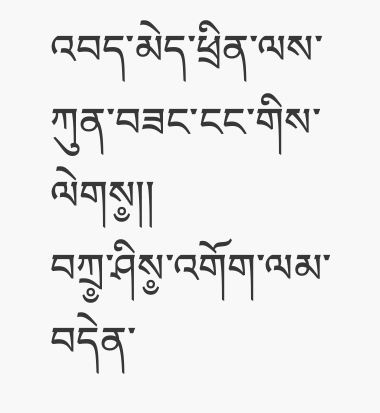འབད་མེད་ཕྲིན་ལས་ཀུན་བཟང་ངང་གིས་ལེགས༵།།
བཀྲ༵་ཤིས༵་འགོག་ལམ་བདེན་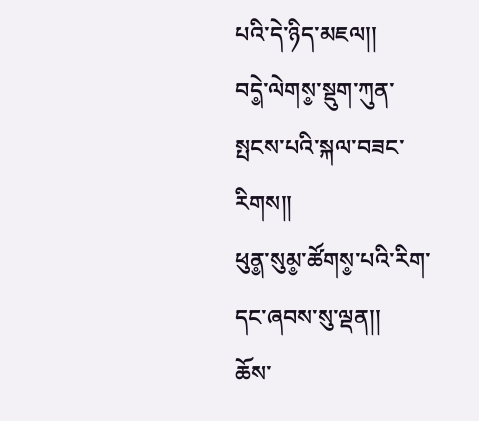པའི་དེ་ཉིད་མཇལ།།
བདེ༵་ལེགས༵་སྡུག་ཀུན་སྤངས་པའི་སྐལ་བཟང་རིགས།།
ཕུན༵་སུམ༵་ཚོགས༵་པའི་རིག་དང་ཞབས་སུ་ལྡན།།
ཆོས་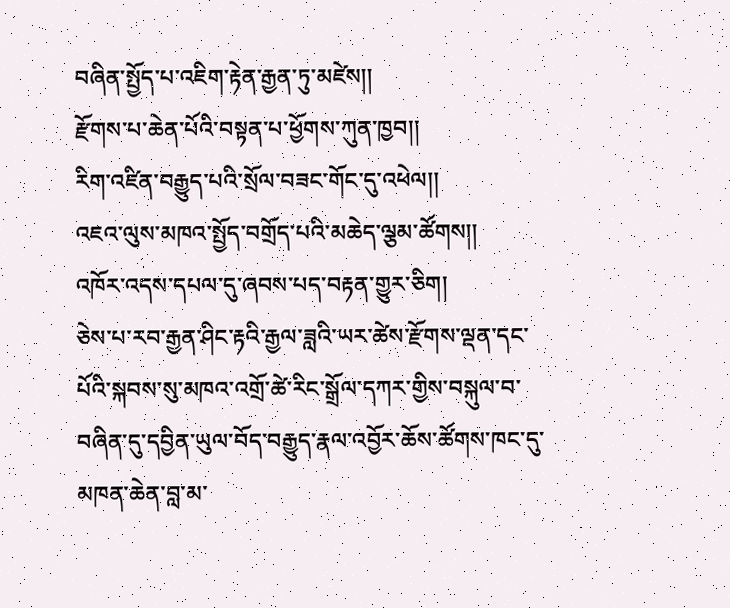བཞིན་སྤྱོད་པ་འཇིག་རྟེན་རྒྱན་ཏུ་མཛེས།།
རྫོགས་པ་ཆེན་པོའི་བསྟན་པ་ཕྱོགས་ཀུན་ཁྱབ།།
རིག་འཛིན་བརྒྱུད་པའི་སྲོལ་བཟང་གོང་དུ་འཕེལ།།
འཇའ་ལུས་མཁའ་སྤྱོད་བགྲོད་པའི་མཆེད་ལྕམ་ཚོགས།།
འཁོར་འདས་དཔལ་དུ་ཞབས་པད་བརྟན་གྱུར་ཅིག།
ཅེས་པ་རབ་རྒྱན་ཤིང་རྟའི་རྒྱལ་ཟླའི་ཡར་ཚེས་རྫོགས་ལྡན་དང་པོའི་སྐབས་སུ་མཁའ་འགྲོ་ཚེ་རིང་སྒྲོལ་དཀར་གྱིས་བསྐུལ་བ་བཞིན་དུ་དབྱིན་ཡུལ་བོད་བརྒྱུད་རྣལ་འབྱོར་ཆོས་ཚོགས་ཁང་དུ་མཁན་ཆེན་བླ་མ་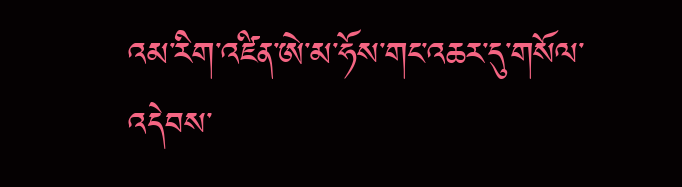འམ་རིག་འཛིན་ཨེ་མ་ཧོས་གང་འཆར་དུ་གསོལ་འདེབས་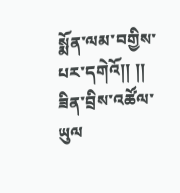སྨོན་ལམ་བགྱིས་པར་དགེའོ།། །།
ཟིན་བྲིས་འཚོལ་ཡུལ